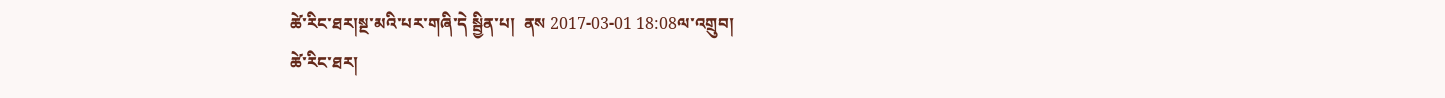ཚེ་རིང་ཐར།སྔ་མའི་པར་གཞི་དེ སྦྱིན་པ།  ནས 2017-03-01 18:08ལ་འགྲུབ།
ཚེ་རིང་ཐར།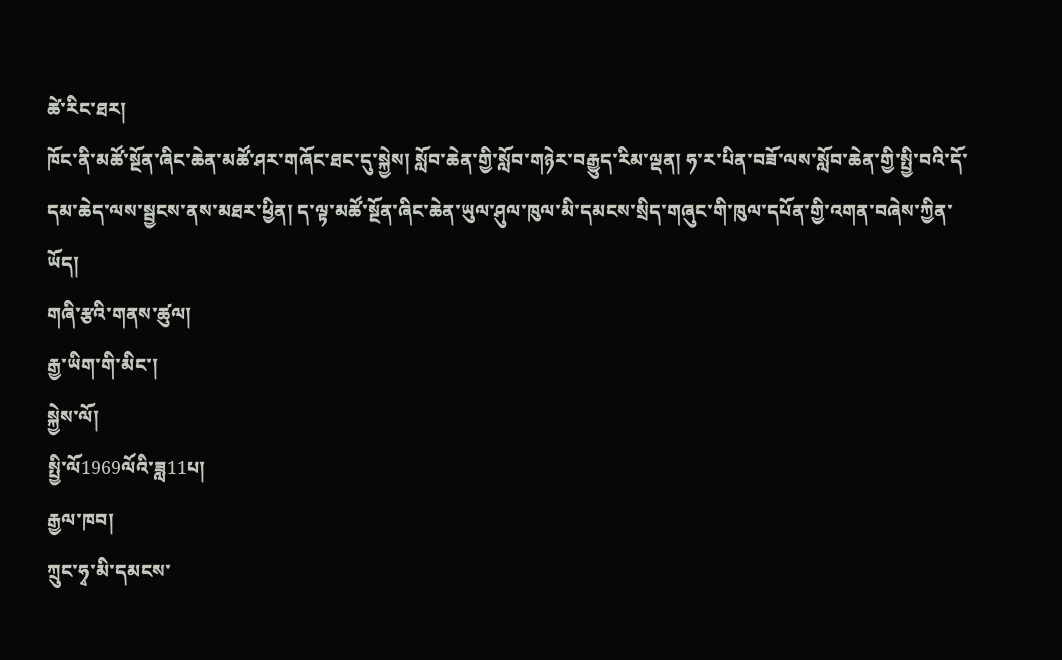ཚེ་རིང་ཐར།
ཁོང་ནི་མཚོ་སྔོན་ཞིང་ཆེན་མཚོ་ཤར་གཞོང་ཐང་དུ་སྐྱེས། སློབ་ཆེན་གྱི་སློབ་གཉེར་བརྒྱུད་རིམ་ལྡན། ཧ་ར་པིན་བཟོ་ལས་སློབ་ཆེན་གྱི་སྤྱི་བའི་དོ་དམ་ཆེད་ལས་སྦྱངས་ནས་མཐར་ཕྱིན། ད་ལྟ་མཚོ་སྔོན་ཞིང་ཆེན་ཡུལ་ཤུལ་ཁུལ་མི་དམངས་སྲིད་གཞུང་གི་ཁུལ་དཔོན་གྱི་འགན་བཞེས་ཀྱིན་ཡོད།
གཞི་རྩའི་གནས་ཚུལ།
རྒྱ་ཡིག་གི་མིང་།
སྐྱེས་ལོ།
སྤྱི་ལོ1969ལོའི་ཟླ11པ།
རྒྱལ་ཁབ།
ཀྲུང་ཧྭ་མི་དམངས་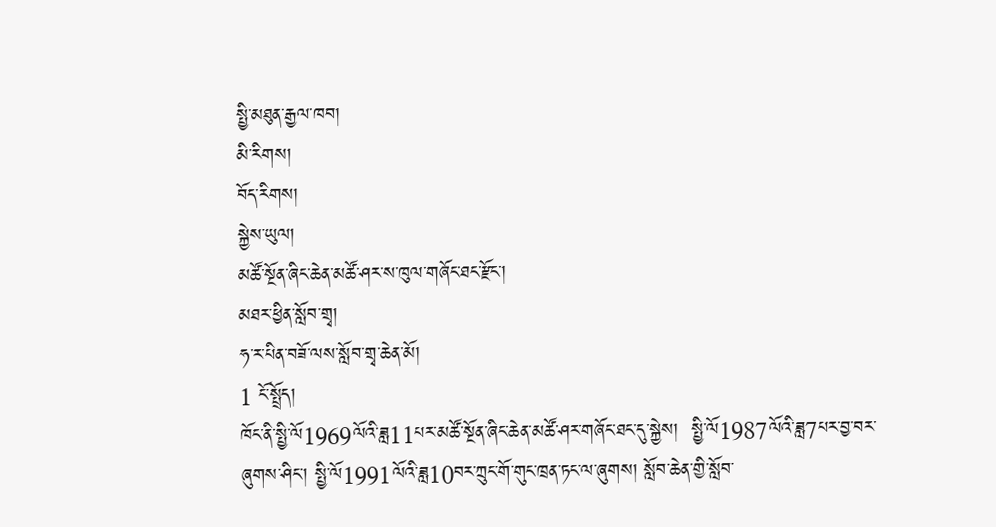སྤྱི་མཐུན་རྒྱལ་ཁབ།
མི་རིགས།
བོད་རིགས།
སྐྱེས་ཡུལ།
མཚོ་སྔོན་ཞིང་ཆེན་མཚོ་ཤར་ས་ཁུལ་གཞོང་ཐང་རྫོང་།
མཐར་ཕྱིན་སློབ་གྲྭ།
ཧ་ར་པིན་བཟོ་ལས་སློབ་གྲྭ་ཆེན་མོ།
1 ངོ་སྤྲོད།
ཁོང་ནི་སྤྱི་ལོ1969ལོའི་ཟླ11པར་མཚོ་སྔོན་ཞིང་ཆེན་མཚོ་ཤར་གཞོང་ཐང་དུ་སྐྱེས།  སྤྱི་ལོ1987ལོའི་ཟླ7པར་བྱ་བར་ཞུགས་ཤིང་། སྤྱི་ལོ1991ལོའི་ཟླ10བར་ཀྲུང་གོ་གུང་ཁྲན་ཏང་ལ་ཞུགས། སློབ་ཆེན་གྱི་སློབ་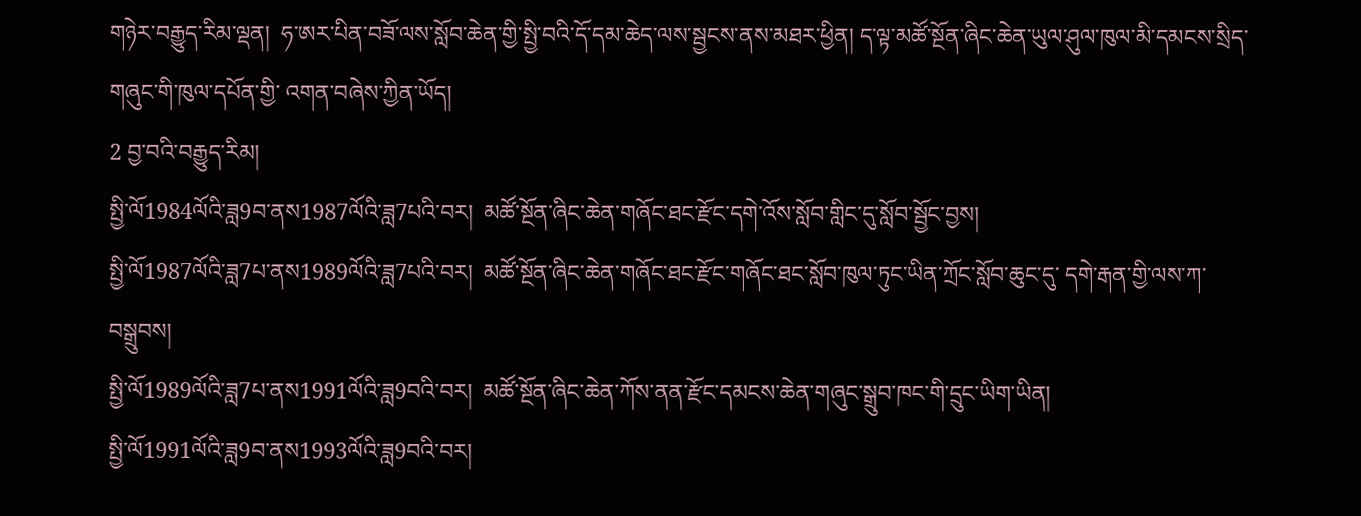གཉེར་བརྒྱུད་རིམ་ལྡན།  ཧ་ཨར་པིན་བཟོ་ལས་སློབ་ཆེན་གྱི་སྤྱི་བའི་དོ་དམ་ཆེད་ལས་སྦྱངས་ནས་མཐར་ཕྱིན། ད་ལྟ་མཚོ་སྔོན་ཞིང་ཆེན་ཡུལ་ཤུལ་ཁུལ་མི་དམངས་སྲིད་གཞུང་གི་ཁུལ་དཔོན་གྱི་ འགན་བཞེས་ཀྱིན་ཡོད།
2 བྱ་བའི་བརྒྱུད་རིམ།
སྤྱི་ལོ1984ལོའི་ཟླ9བ་ནས1987ལོའི་ཟླ7པའི་བར།  མཚོ་སྔོན་ཞིང་ཆེན་གཞོང་ཐང་རྫོང་དགེ་འོས་སློབ་གླིང་དུ་སློབ་སྦྱོང་བྱས།
སྤྱི་ལོ1987ལོའི་ཟླ7པ་ནས1989ལོའི་ཟླ7པའི་བར།  མཚོ་སྔོན་ཞིང་ཆེན་གཞོང་ཐང་རྫོང་གཞོང་ཐང་སློབ་ཁུལ་ཏུང་ཡིན་ཀྲོང་སློབ་ཆུང་དུ་ དགེ་རྒན་གྱི་ལས་ཀ་བསྒྲུབས།
སྤྱི་ལོ1989ལོའི་ཟླ7པ་ནས1991ལོའི་ཟླ9བའི་བར།  མཚོ་སྔོན་ཞིང་ཆེན་ཀོས་ནན་རྫོང་དམངས་ཆེན་གཞུང་སྒྲུབ་ཁང་གི་དྲུང་ཡིག་ཡིན།
སྤྱི་ལོ1991ལོའི་ཟླ9བ་ནས1993ལོའི་ཟླ9བའི་བར།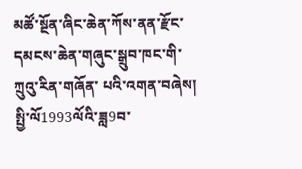མཚོ་སྔོན་ཞིང་ཆེན་ཀོས་ནན་རྫོང་དམངས་ཆེན་གཞུང་སྒྲུབ་ཁང་གི་ཀྲུའུ་རིན་གཞོན་ པའི་འགན་བཞེས།
སྤྱི་ལོ1993ལོའི་ཟླ9བ་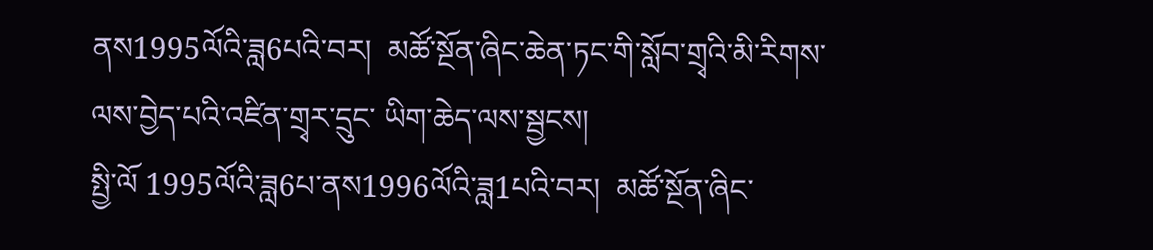ནས1995ལོའི་ཟླ6པའི་བར།  མཚོ་སྔོན་ཞིང་ཆེན་ཏང་གི་སློབ་གྲྭའི་མི་རིགས་ལས་བྱེད་པའི་འཛིན་གྲྭར་དྲུང་ ཡིག་ཆེད་ལས་སྦྱངས།
སྤྱི་ལོ 1995ལོའི་ཟླ6པ་ནས1996ལོའི་ཟླ1པའི་བར།  མཚོ་སྔོན་ཞིང་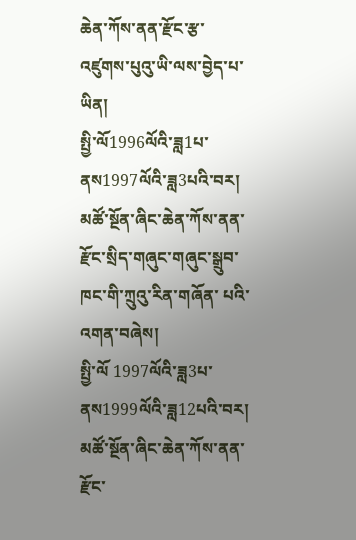ཆེན་ཀོས་ནན་རྫོང་རྩ་འཛུགས་པུའུ་ཡི་ལས་བྱེད་པ་ཡིན།
སྤྱི་ལོ1996ལོའི་ཟླ1པ་ནས1997ལོའི་ཟླ3པའི་བར།  མཚོ་སྔོན་ཞིང་ཆེན་ཀོས་ནན་རྫོང་སྲིད་གཞུང་གཞུང་སྒྲུབ་ཁང་གི་ཀྲུའུ་རིན་གཞོན་ པའི་འགན་བཞེས།
སྤྱི་ལོ 1997ལོའི་ཟླ3པ་ནས1999ལོའི་ཟླ12པའི་བར། མཚོ་སྔོན་ཞིང་ཆེན་ཀོས་ནན་རྫོང་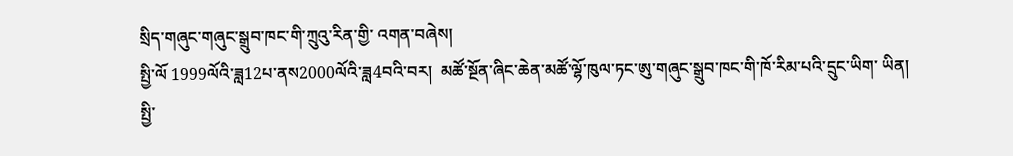སྲིད་གཞུང་གཞུང་སྒྲུབ་ཁང་གི་ཀྲུའུ་རིན་གྱི་ འགན་བཞེས།
སྤྱི་ལོ 1999ལོའི་ཟླ12པ་ནས2000ལོའི་ཟླ4བའི་བར།  མཚོ་སྔོན་ཞིང་ཆེན་མཚོ་ལྷོ་ཁུལ་ཏང་ཨུ་གཞུང་སྒྲུབ་ཁང་གི་ཁོ་རིམ་པའི་དྲུང་ཡིག་ ཡིན།
སྤྱི་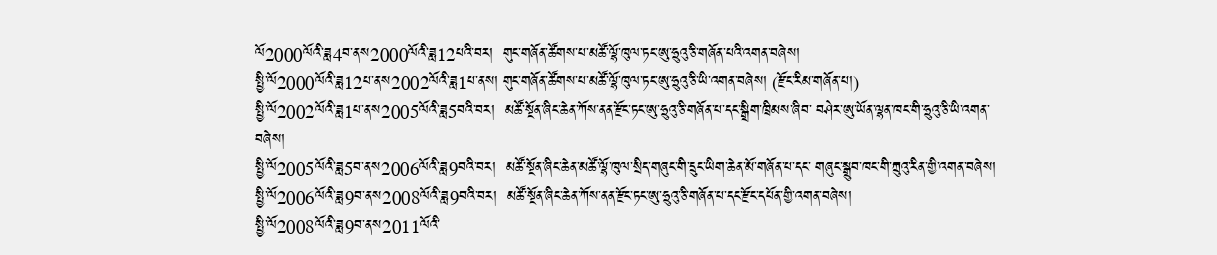ལོ2000ལོའི་ཟླ4བ་ནས2000ལོའི་ཟླ12པའི་བར།  གུང་གཞོན་ཚོགས་པ་མཚོ་ལྷོ་ཁུལ་ཏང་ཨུ་ཧྲུའུ་ཅི་གཞོན་པའི་འགན་བཞེས།
སྤྱི་ལོ2000ལོའི་ཟླ12པ་ནས2002ལོའི་ཟླ1པ་ནས། གུང་གཞོན་ཚོགས་པ་མཚོ་ལྷོ་ཁུལ་ཏང་ཨུ་ཧྲུའུ་ཅི་ཡི་འགན་བཞེས། (རྫོང་རིམ་གཞོན་པ།)
སྤྱི་ལོ2002ལོའི་ཟླ1པ་ནས2005ལོའི་ཟླ5བའི་བར།  མཚོ་སྔོན་ཞིང་ཆེན་ཀོས་ནན་རྫོང་ཏང་ཨུ་ཧྲུའུ་ཅི་གཞོན་པ་དང་སྒྲིག་ཁྲིམས་ཞིབ་ བཤེར་ཨུ་ཡོན་ལྷན་ཁང་གི་ཧྲུའུ་ཅི་ཡི་འགན་བཞེས།
སྤྱི་ལོ2005ལོའི་ཟླ5བ་ནས2006ལོའི་ཟླ9བའི་བར།  མཚོ་སྔོན་ཞིང་ཆེན་མཚོ་ལྷོ་ཁུལ་སྲིད་གཞུང་གི་དྲུང་ཡིག་ཆེན་མོ་གཞོན་པ་དང་ གཞུང་སྒྲུབ་ཁང་གི་ཀྲུའུ་རིན་གྱི་འགན་བཞེས།
སྤྱི་ལོ2006ལོའི་ཟླ9བ་ནས2008ལོའི་ཟླ9བའི་བར།  མཚོ་སྔོན་ཞིང་ཆེན་ཀོས་ནན་རྫོང་ཏང་ཨུ་ཧྲུའུ་ཅི་གཞོན་པ་དང་རྫོང་དཔོན་གྱི་འགན་བཞེས།
སྤྱི་ལོ2008ལོའི་ཟླ9བ་ནས2011ལོའི་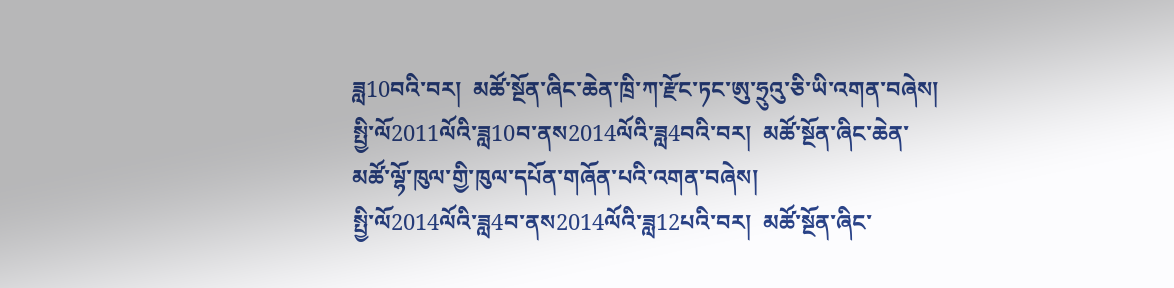ཟླ10བའི་བར།  མཚོ་སྔོན་ཞིང་ཆེན་ཁྲི་ཀ་རྫོང་ཏང་ཨུ་ཧྲུའུ་ཅི་ཡི་འགན་བཞེས།
སྤྱི་ལོ2011ལོའི་ཟླ10བ་ནས2014ལོའི་ཟླ4བའི་བར།  མཚོ་སྔོན་ཞིང་ཆེན་མཚོ་ལྷོ་ཁུལ་གྱི་ཁུལ་དཔོན་གཞོན་པའི་འགན་བཞེས།
སྤྱི་ལོ2014ལོའི་ཟླ4བ་ནས2014ལོའི་ཟླ12པའི་བར།  མཚོ་སྔོན་ཞིང་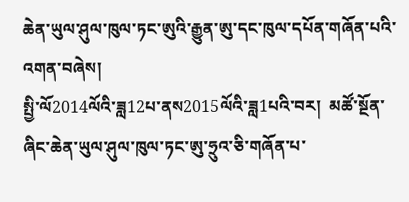ཆེན་ཡུལ་ཤུལ་ཁུལ་ཏང་ཨུའི་རྒྱུན་ཨུ་དང་ཁུལ་དཔོན་གཞོན་པའི་ འགན་བཞེས།
སྤྱི་ལོ2014ལོའི་ཟླ12པ་ནས2015ལོའི་ཟླ1པའི་བར།  མཚོ་སྔོན་ཞིང་ཆེན་ཡུལ་ཤུལ་ཁུལ་ཏང་ཨུ་ཧྲུའ་ཅི་གཞོན་པ་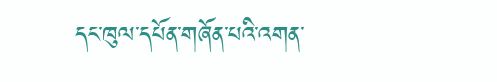དང་ཁུལ་དཔོན་གཞོན་པའི་འགན་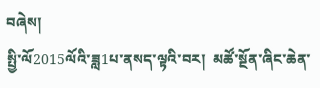བཞེས།
སྤྱི་ལོ2015ལོའི་ཟླ1པ་ནསད་ལྟའི་བར།  མཚོ་སྔོན་ཞིང་ཆེན་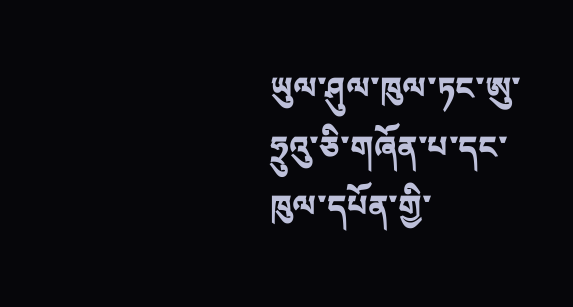ཡུལ་ཤུལ་ཁུལ་ཏང་ཨུ་ཧྲུའུ་ཅི་གཞོན་པ་དང་ཁུལ་དཔོན་གྱི་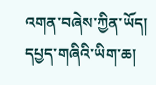འགན་བཞེས་ཀྱིན་ཡོད།
དཔྱད་གཞིའི་ཡིག་ཆ།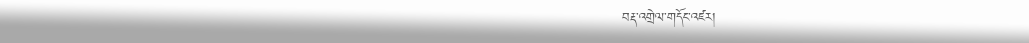བརྡ་འགྲེལ་གདོང་འཛར།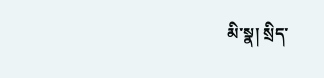མི་སྣ། སྲིད་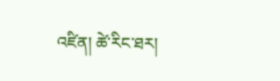འཛིན། ཚེ་རིང་ཐར།